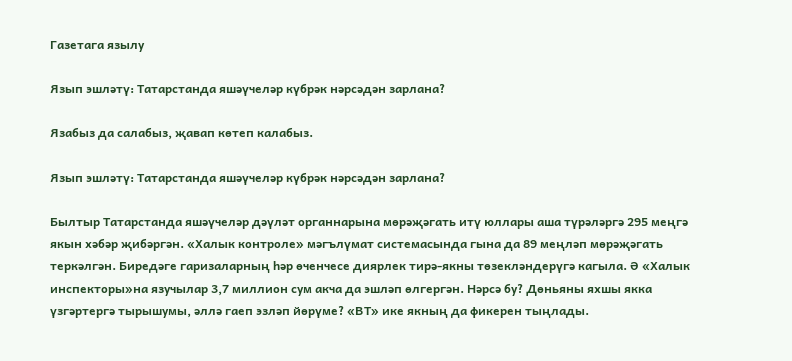Газетага язылу

Язып эшләтү: Татарстанда яшәүчеләр күбрәк нәрсәдән зарлана?

Язабыз да салабыз, җавап көтеп калабыз.

Язып эшләтү: Татарстанда яшәүчеләр күбрәк нәрсәдән зарлана?

Былтыр Татарстанда яшәүчеләр дәүләт органнарына мөрәҗәгать итү юллары аша түрәләргә 295 меңгә якын хәбәр җибәргән. «Халык контроле» мәгълүмат системасында гына да 89 меңләп мөрәҗәгать теркәлгән. Биредәге гаризаларның һәр өченчесе диярлек тирә-якны төзекләндерүгә кагыла. Ә «Халык инспекторы»на язучылар 3,7 миллион сум акча да эшләп өлгергән. Нәрсә бу? Дөньяны яхшы якка үзгәртергә тырышумы, әллә гаеп эзләп йөрүме? «ВТ» ике якның да фикерен тыңлады.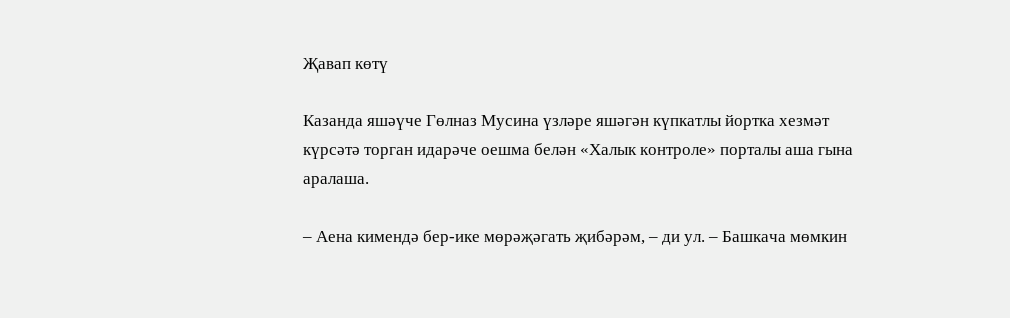Җавап көтү

Казанда яшәүче Гөлназ Мусина үзләре яшәгән күпкатлы йортка хезмәт күрсәтә торган идарәче оешма белән «Халык контроле» порталы аша гына аралаша.

– Аена кимендә бер-ике мөрәҗәгать җибәрәм, – ди ул. – Башкача мөмкин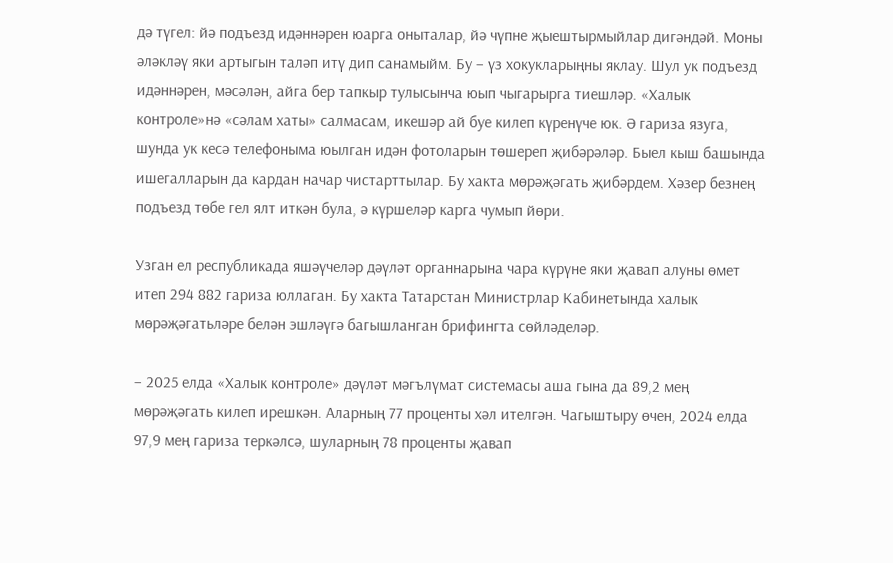дә түгел: йә подъезд идәннәрен юарга оныталар, йә чүпне җыештырмыйлар дигәндәй. Моны әләкләү яки артыгын таләп итү дип санамыйм. Бу – үз хокукларыңны яклау. Шул ук подъезд идәннәрен, мәсәлән, айга бер тапкыр тулысынча юып чыгарырга тиешләр. «Халык контроле»нә «сәлам хаты» салмасам, икешәр ай буе килеп күренүче юк. Ә гариза язуга, шунда ук кесә телефоныма юылган идән фотоларын төшереп җибәрәләр. Быел кыш башында ишегалларын да кардан начар чистарттылар. Бу хакта мөрәҗәгать җибәрдем. Хәзер безнең подъезд төбе гел ялт иткән була, ә күршеләр карга чумып йөри.

Узган ел республикада яшәүчеләр дәүләт органнарына чара күрүне яки җавап алуны өмет итеп 294 882 гариза юллаган. Бу хакта Татарстан Министрлар Кабинетында халык мөрәҗәгатьләре белән эшләүгә багышланган брифингта сөйләделәр.

– 2025 елда «Халык контроле» дәүләт мәгълүмат системасы аша гына да 89,2 мең мөрәҗәгать килеп ирешкән. Аларның 77 проценты хәл ителгән. Чагыштыру өчен, 2024 елда 97,9 мең гариза теркәлсә, шуларның 78 проценты җавап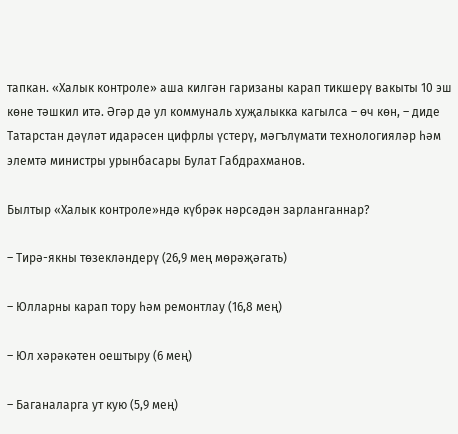тапкан. «Халык контроле» аша килгән гаризаны карап тикшерү вакыты 10 эш көне тәшкил итә. Әгәр дә ул коммуналь хуҗалыкка кагылса – өч көн, – диде Татарстан дәүләт идарәсен цифрлы үстерү, мәгълүмати технологияләр һәм элемтә министры урынбасары Булат Габдрахманов.

Былтыр «Халык контроле»ндә күбрәк нәрсәдән зарланганнар?

– Тирә-якны төзекләндерү (26,9 мең мөрәҗәгать)

– Юлларны карап тору һәм ремонтлау (16,8 мең)

– Юл хәрәкәтен оештыру (6 мең)

– Баганаларга ут кую (5,9 мең)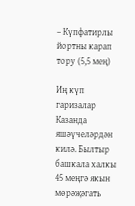– Күпфатирлы йортны карап тору (5,5 мең)

Иң күп гаризалар Казанда яшәүчеләрдән килә. Былтыр башкала халкы 45 меңгә якын мөрәҗәгать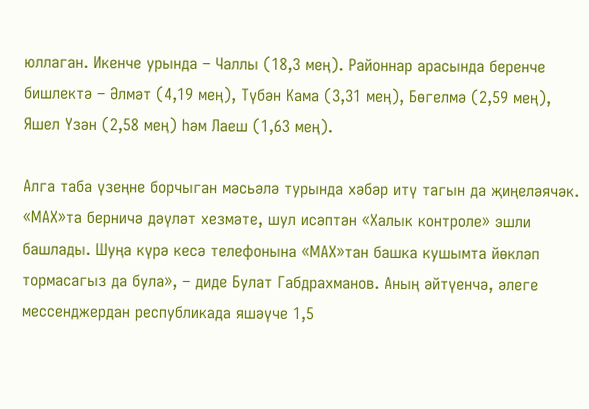юллаган. Икенче урында – Чаллы (18,3 мең). Районнар арасында беренче бишлектә – Әлмәт (4,19 мең), Түбән Кама (3,31 мең), Бөгелмә (2,59 мең), Яшел Үзән (2,58 мең) һәм Лаеш (1,63 мең).

Алга таба үзеңне борчыган мәсьәлә турында хәбәр итү тагын да җиңеләячәк. «МАХ»та берничә дәүләт хезмәте, шул исәптән «Халык контроле» эшли башлады. Шуңа күрә кесә телефонына «МАХ»тан башка кушымта йөкләп тормасагыз да була», – диде Булат Габдрахманов. Аның әйтүенчә, әлеге мессенджердан республикада яшәүче 1,5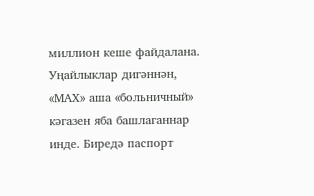миллион кеше файдалана. Уңайлыклар дигәннән, «МАХ» аша «больничный» кәгазен яба башлаганнар инде. Биредә паспорт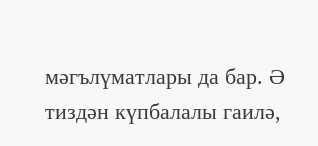мәгълүматлары да бар. Ә тиздән күпбалалы гаилә,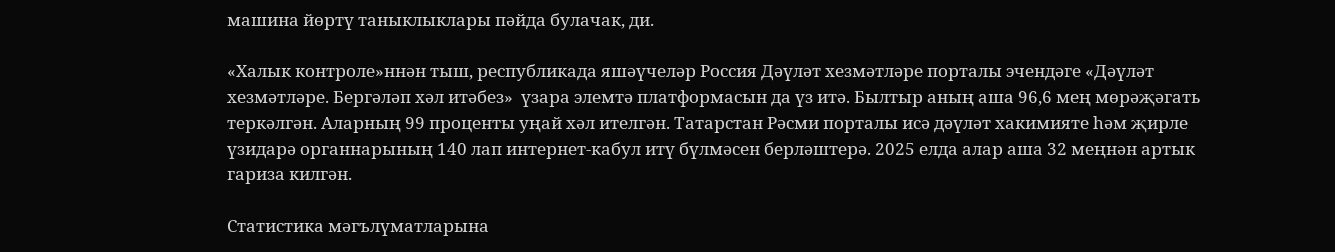машина йөртү таныклыклары пәйда булачак, ди.

«Халык контроле»ннән тыш, республикада яшәүчеләр Россия Дәүләт хезмәтләре порталы эчендәге «Дәүләт хезмәтләре. Бергәләп хәл итәбез»  үзара элемтә платформасын да үз итә. Былтыр аның аша 96,6 мең мөрәҗәгать теркәлгән. Аларның 99 проценты уңай хәл ителгән. Татарстан Рәсми порталы исә дәүләт хакимияте һәм җирле үзидарә органнарының 140 лап интернет-кабул итү бүлмәсен берләштерә. 2025 елда алар аша 32 меңнән артык гариза килгән.

Статистика мәгълүматларына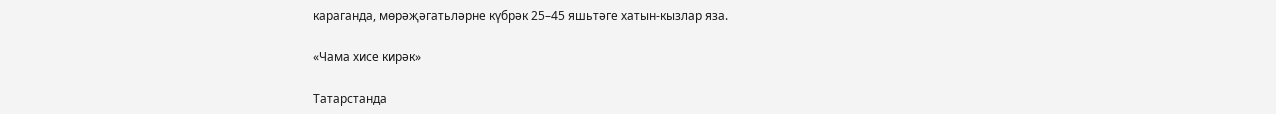караганда, мөрәҗәгатьләрне күбрәк 25–45 яшьтәге хатын-кызлар яза.

«Чама хисе кирәк»

Татарстанда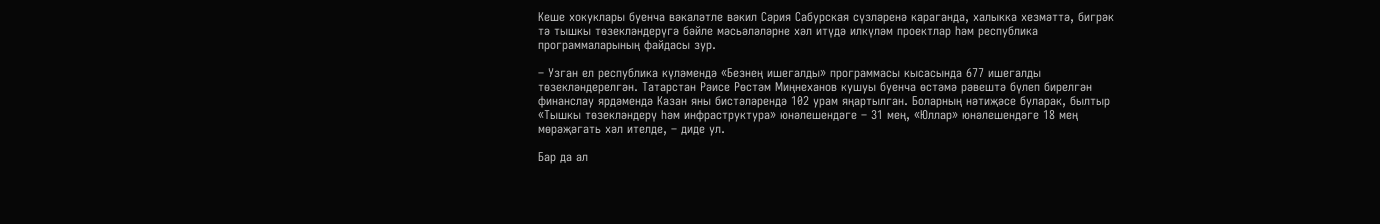Кеше хокуклары буенча вәкаләтле вәкил Сәрия Сабурская сүзләренә караганда, халыкка хезмәттә, бигрәк тә тышкы төзекләндерүгә бәйле мәсьәләләрне хәл итүдә илкүләм проектлар һәм республика программаларының файдасы зур.

– Узган ел республика күләмендә «Безнең ишегалды» программасы кысасында 677 ишегалды төзекләндерелгән. Татарстан Рәисе Рөстәм Миңнеханов кушуы буенча өстәмә рәвештә бүлеп бирелгән финанслау ярдәмендә Казан яны бистәләрендә 102 урам яңартылган. Боларның нәтиҗәсе буларак, былтыр «Тышкы төзекләндерү һәм инфраструктура» юнәлешендәге – 31 мең, «Юллар» юнәлешендәге 18 мең мөрәҗәгать хәл ителде, – диде ул.

Бар да ал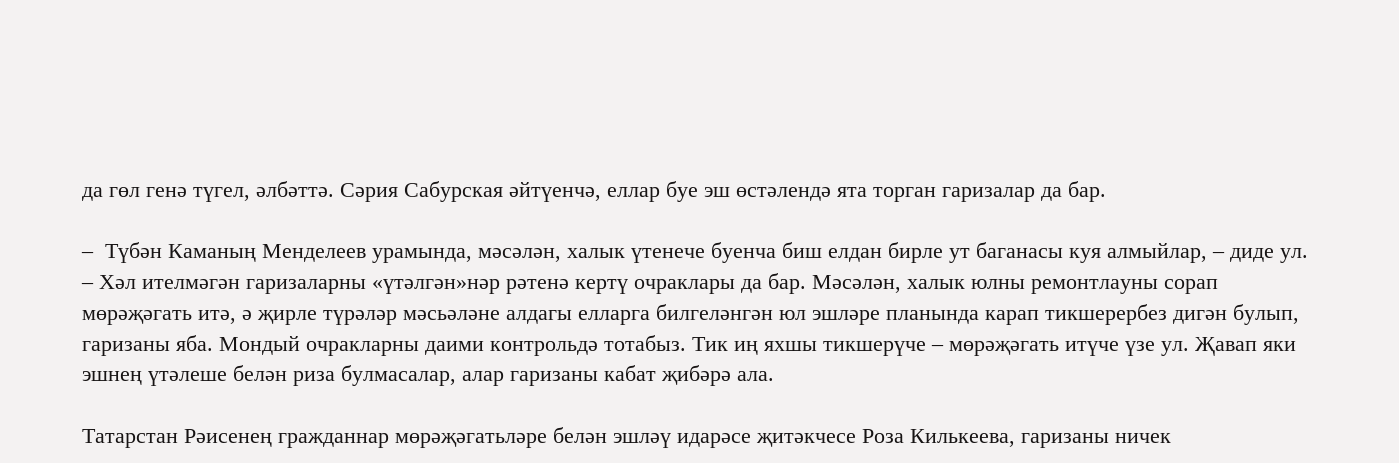да гөл генә түгел, әлбәттә. Сәрия Сабурская әйтүенчә, еллар буе эш өстәлендә ята торган гаризалар да бар.

–  Түбән Каманың Менделеев урамында, мәсәлән, халык үтенече буенча биш елдан бирле ут баганасы куя алмыйлар, – диде ул. – Хәл ителмәгән гаризаларны «үтәлгән»нәр рәтенә кертү очраклары да бар. Мәсәлән, халык юлны ремонтлауны сорап мөрәҗәгать итә, ә җирле түрәләр мәсьәләне алдагы елларга билгеләнгән юл эшләре планында карап тикшерербез дигән булып, гаризаны яба. Мондый очракларны даими контрольдә тотабыз. Тик иң яхшы тикшерүче – мөрәҗәгать итүче үзе ул. Җавап яки эшнең үтәлеше белән риза булмасалар, алар гаризаны кабат җибәрә ала.

Татарстан Рәисенең гражданнар мөрәҗәгатьләре белән эшләү идарәсе җитәкчесе Роза Килькеева, гаризаны ничек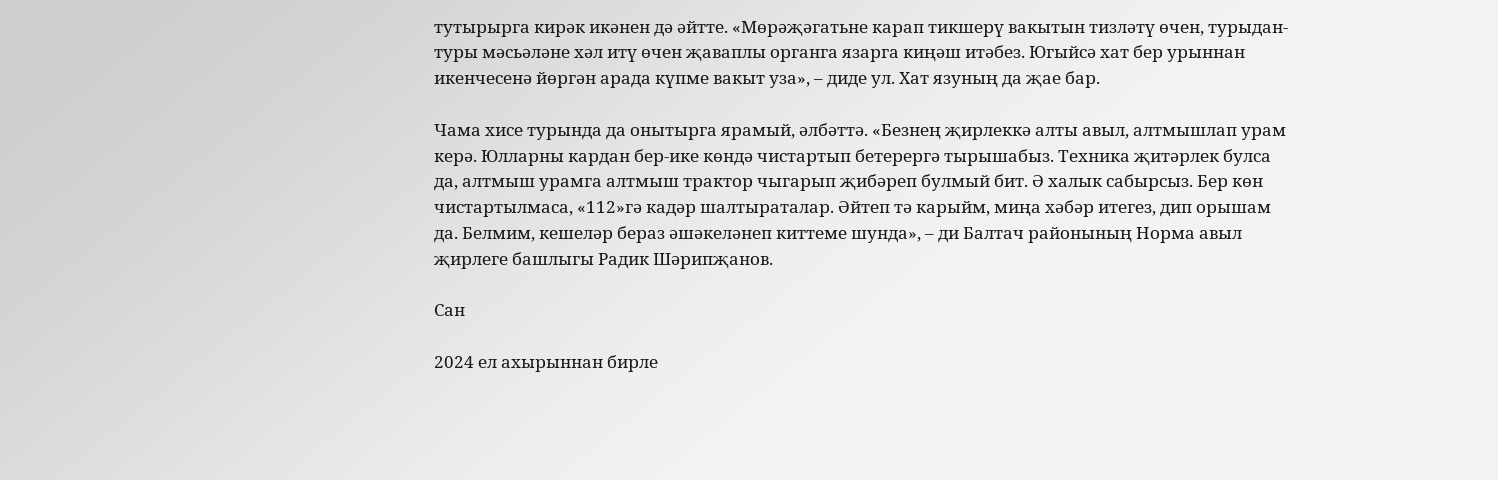тутырырга кирәк икәнен дә әйтте. «Мөрәҗәгатьне карап тикшерү вакытын тизләтү өчен, турыдан-туры мәсьәләне хәл итү өчен җаваплы органга язарга киңәш итәбез. Югыйсә хат бер урыннан икенчесенә йөргән арада күпме вакыт уза», – диде ул. Хат язуның да җае бар.

Чама хисе турында да онытырга ярамый, әлбәттә. «Безнең җирлеккә алты авыл, алтмышлап урам керә. Юлларны кардан бер-ике көндә чистартып бетерергә тырышабыз. Техника җитәрлек булса да, алтмыш урамга алтмыш трактор чыгарып җибәреп булмый бит. Ә халык сабырсыз. Бер көн чистартылмаса, «112»гә кадәр шалтыраталар. Әйтеп тә карыйм, миңа хәбәр итегез, дип орышам да. Белмим, кешеләр бераз әшәкеләнеп киттеме шунда», – ди Балтач районының Норма авыл җирлеге башлыгы Радик Шәрипҗанов.

Сан

2024 ел ахырыннан бирле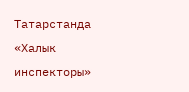Татарстанда «Халык инспекторы»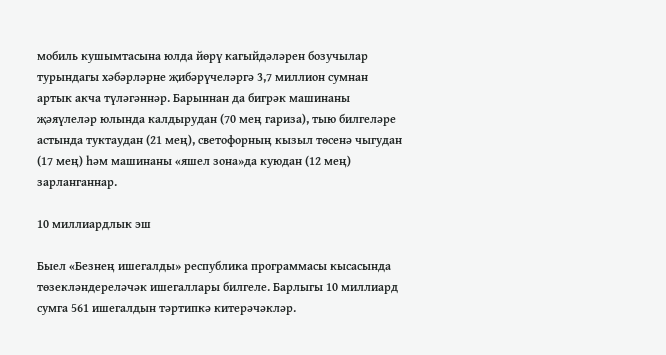мобиль кушымтасына юлда йөрү кагыйдәләрен бозучылар турындагы хәбәрләрне җибәрүчеләргә 3,7 миллион сумнан артык акча түләгәннәр. Барыннан да бигрәк машинаны җәяүлеләр юлында калдырудан (70 мең гариза), тыю билгеләре астында туктаудан (21 мең), светофорның кызыл төсенә чыгудан (17 мең) һәм машинаны «яшел зона»да куюдан (12 мең) зарланганнар.

10 миллиардлык эш

Быел «Безнең ишегалды» республика программасы кысасында төзекләндереләчәк ишегаллары билгеле. Барлыгы 10 миллиард сумга 561 ишегалдын тәртипкә китерәчәкләр.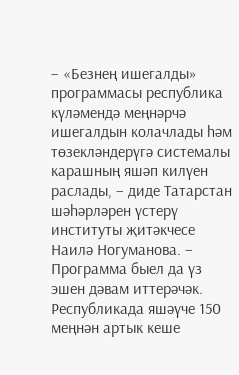– «Безнең ишегалды» программасы республика күләмендә меңнәрчә ишегалдын колачлады һәм төзекләндерүгә системалы карашның яшәп килүен раслады, – диде Татарстан шәһәрләрен үстерү институты җитәкчесе Наилә Ногуманова. – Программа быел да үз эшен дәвам иттерәчәк. Республикада яшәүче 150 меңнән артык кеше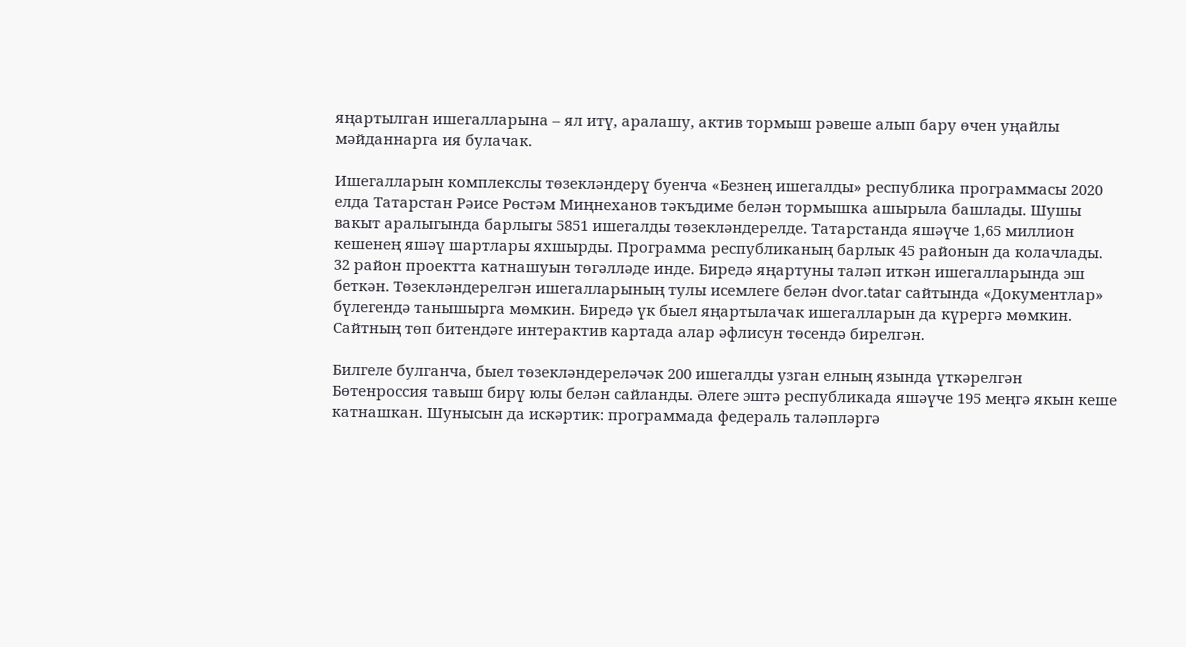яңартылган ишегалларына – ял итү, аралашу, актив тормыш рәвеше алып бару өчен уңайлы мәйданнарга ия булачак.

Ишегалларын комплекслы төзекләндерү буенча «Безнең ишегалды» республика программасы 2020 елда Татарстан Рәисе Рөстәм Миңнеханов тәкъдиме белән тормышка ашырыла башлады. Шушы вакыт аралыгында барлыгы 5851 ишегалды төзекләндерелде. Татарстанда яшәүче 1,65 миллион кешенең яшәү шартлары яхшырды. Программа республиканың барлык 45 районын да колачлады. 32 район проектта катнашуын төгәлләде инде. Биредә яңартуны таләп иткән ишегалларында эш беткән. Төзекләндерелгән ишегалларының тулы исемлеге белән dvor.tatаr сайтында «Документлар» бүлегендә танышырга мөмкин. Биредә үк быел яңартылачак ишегалларын да күрергә мөмкин. Сайтның төп битендәге интерактив картада алар әфлисун төсендә бирелгән.

Билгеле булганча, быел төзекләндереләчәк 200 ишегалды узган елның язында үткәрелгән Бөтенроссия тавыш бирү юлы белән сайланды. Әлеге эштә республикада яшәүче 195 меңгә якын кеше катнашкан. Шунысын да искәртик: программада федераль таләпләргә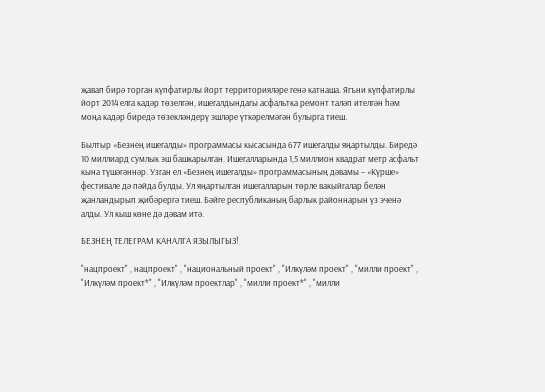җавап бирә торган күпфатирлы йорт территорияләре генә катнаша. Ягъни күпфатирлы йорт 2014 елга кадәр төзелгән, ишегалдындагы асфальтка ремонт таләп ителгән һәм моңа кадәр биредә төзекләндерү эшләре үткәрелмәгән булырга тиеш.

Былтыр «Безнең ишегалды» программасы кысасында 677 ишегалды яңартылды. Биредә 10 миллиард сумлык эш башкарылган. Ишегалларында 1,5 миллион квадрат метр асфальт кына түшәгәннәр. Узган ел «Безнең ишегалды» программасының дәвамы – «Күрше» фестивале дә пәйда булды. Ул яңартылган ишегалларын төрле вакыйгалар белән җанландырып җибәрергә тиеш. Бәйге республиканың барлык районнарын үз эченә алды. Ул кыш көне дә дәвам итә.

БЕЗНЕҢ ТЕЛЕГРАМ КАНАЛГА ЯЗЫЛЫГЫЗ!

"нацпроект" , нацпроект" , "национальный проект" , "Илкүләм проект" , "милли проект" , "Илкүләм проект*" , "Илкүләм проектлар" , "милли проект*" , "милли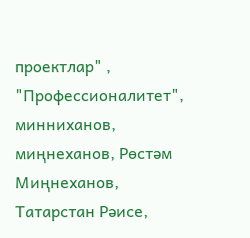проектлар" , "Профессионалитет", минниханов, миңнеханов, Рөстәм Миңнеханов, Татарстан Рәисе,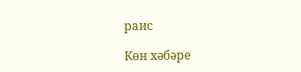раис

Көн хәбәре